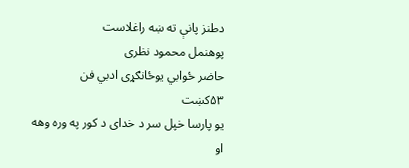دطنز پانې ته ښه راغلاست
پوهنمل محمود نظری
حاضر ځوابي یوځانګړی ادبي فن
۵۳کښت
یو پارسا خپل سر د خدای د کور په وره وهه او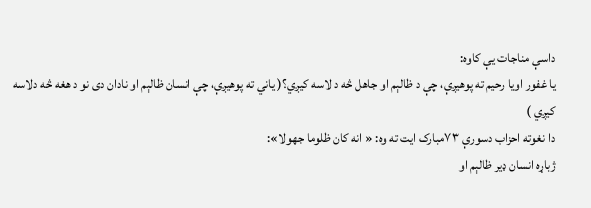داسې مناجات یې کاوه:
یا غفور اویا رحیم ته پوهیږې، چې د ظالېم او جاهل څه د لاسه کیږي؟( یاني ته پوهیږې، چې انسان ظالېم او نادان دی نو د هغه څه دلاسه کیږي )
دا نغوته احزاب دسورې ۷۳مبارک ایت ته وه: « انه كان ظلوما جهولا»:
ژباړه انسان ډیر ظالېم او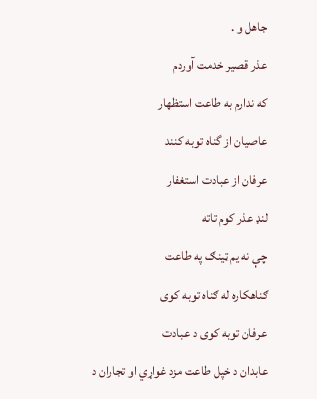جاهل و .
عذر قصير خدمت آوردم
كه ندارم به طاعت استظهار
عاصيان از گناه توبه كنند
عرفان از عبادت استغفار
لنډ عذر کوم تاته
چې نه یم ټینګ په طاعت
ګناهکاره له ګناه توبه کوی
عرفان توبه کوی د عبادت
عابدان د خپل طاعت مزد غواړي او تجاران د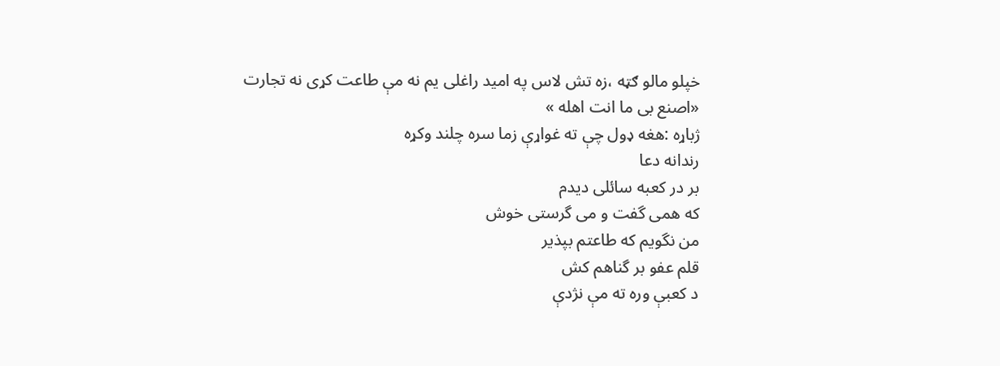خپلو مالو ګټه ،زه تش لاس په امید راغلی یم نه مې طاعت کړی نه تجارت
«اصنع بى ما انت اهله »
ژباړه :هغه ډول چې ته غواړې زما سره چلند وکړه
رندانه دعا
بر در كعبه سائلى ديدم
كه همى گفت و مى گرستى خوش
من نگويم كه طاعتم بپذير
قلم عفو بر گناهم كش
د کعبې وره ته مې نژدې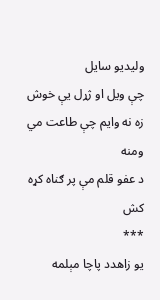ولیدیو سایل
چې ویل او ژړل يې خوش
زه نه وایم چې طاعت مي ومنه
د عفو قلم مې پر ګناه کړه کش
***
یو زاهدد پاچا مېلمه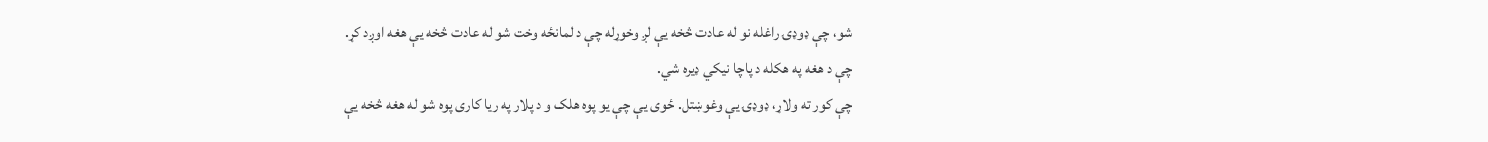شو، چې ډوډۍ راغله نو له عادت څخه يې لږ وخوړله چې د لمانځه وخت شو له عادت څخه يې هغه اوږد کړ.
چې د هغه په هکله د پاچا نیکي ډیره شي.
چې کور ته ولاړ، ډوډۍ يې وغوښتل. ځوی يې چې یو پوه هلک و د پلار په ریا کاری پوه شو له هغه څخه يې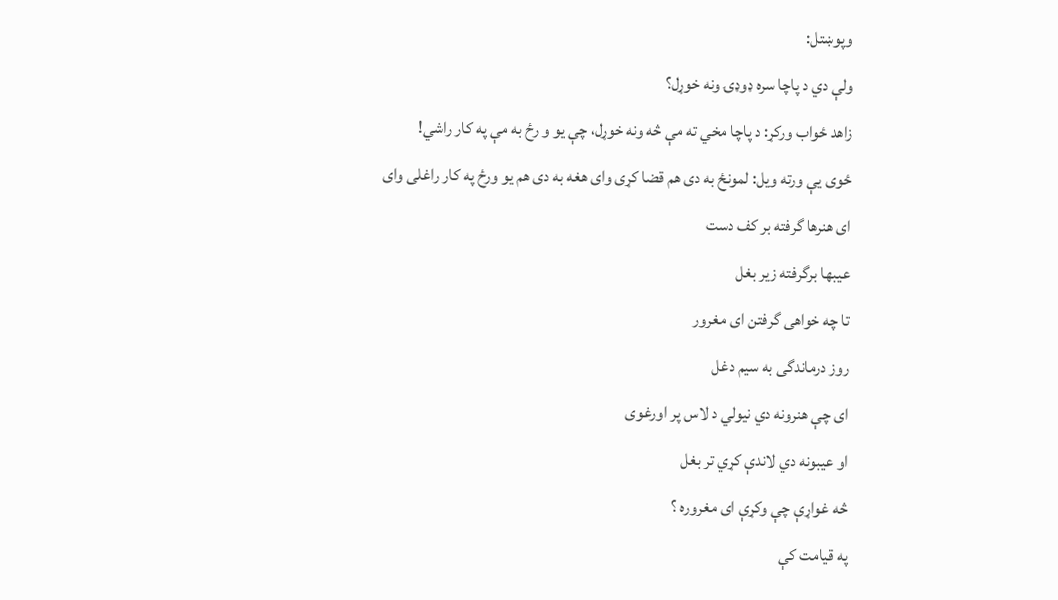وپوښتل:
ولې دي د پاچا سره ډوډۍ ونه خوړل؟
زاهد ځواب ورکړ: د پاچا مخي ته مې څه ونه خوړل، چې یو و رځ به مې په کار راشي!
ځوی يې ورته ویل: لمونځ به دی هم قضا کړی وای هغه به دی هم یو ورځ په کار راغلی وای
اى هنرها گرفته بر كف دست
عيبها برگرفته زير بغل
تا چه خواهى گرفتن اى مغرور
روز درماندگى به سيم دغل
ای چې هنرونه دي نیولي د لاس پر اورغوی
او عیبونه دي لاندې کړي تر بغل
څه غواړې چې وکړې ای مغروره ؟
په قیامت کې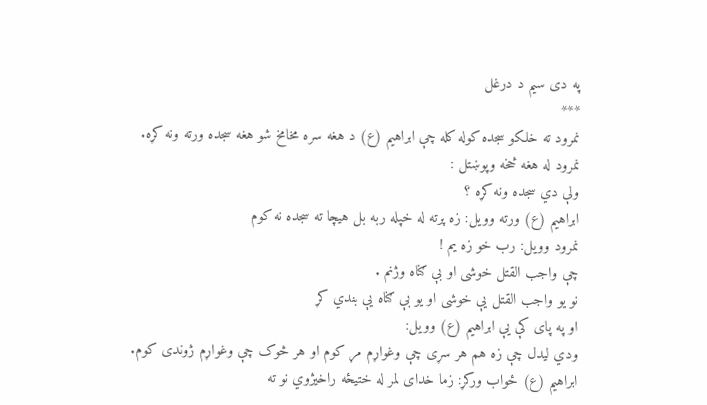په دی سیم د درغل
***
نمرود ته خلکو سجده کوله کله چې ابراهیم (ع) د هغه سره مخامخ شو هغه سجده ورته ونه کړه.
نمرود له هغه څخه وپوښتل :
ولې دي سجده ونه کړه ؟
ابراهیم (ع) ورته وویل: زه پرته له خپله ربه بل هیچا ته سجده نه کوم
نمرود وویل: رب خو زه یم !
چې واجب القتل خوشی او بې ګناه وژنم .
نو یو واجب القتل يې خوشی او یو بې ګناه يې بندي کړ
او په پای کې يې ابراهیم (ع) وویل:
ودي لیدل چې زه هم هر سړی چې وغواړم مړ کوم او هر څوک چې وغواړم ژوندی کوم.
ابراهیم (ع) ځواب ورکړ: زما خدای لمر له ختیځه راخیژوي نو ته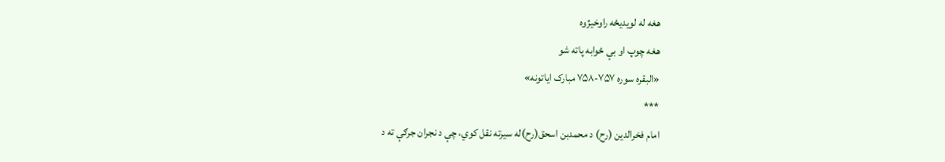هغه له لویدیځه راوخیژوه
هغه چوپ او بې ځوابه پاته شو
«البقره سوره ۷۵۷-۷۵۸ مبارک ایاتونه»
***
امام فخرالدین (رح) د محمدبن اسحق(رح)له سیرته نقل کوي، چې د نجران جرګې ته د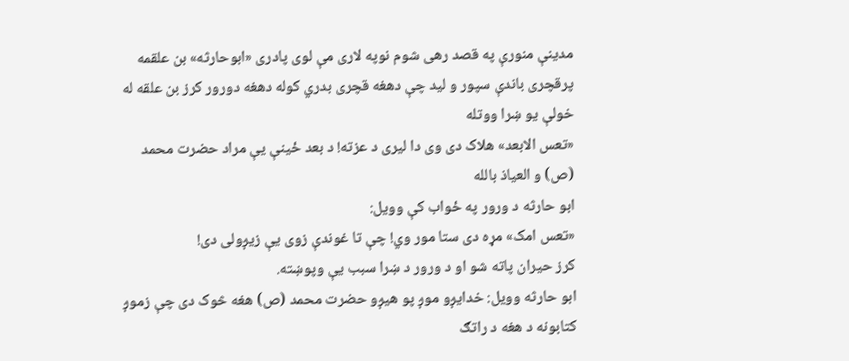مدینې منورې په قصد رهی شوم نوپه لاری مې لوی پادری «ابوحارثه» بن علقمه پرقچری باندې سپور و لید چې دهغه قچری بدري کوله دهغه دورور کرز بن علقه له خولې یو ښرا ووتله
«تعس الابعد» هلاک دی وی دا لیری د عزته! د بعد ځینې یې مراد حضرت محمد (ص) و العیاذ بالله
ابو حارثه د ورور په ځواب کې وویل:
«تعس امک» مړه دی ستا مور وي! چې تا غوندې زوی يې زیږولی دی!
کرز حیران پاته شو او د ورور د ښرا سبب يې وپوښته.
ابو حارثه وویل: خدایږو موږ پو هیږو حضرت محمد (ص) هغه څوک دی چې زموږ کتابونه د هغه د راتګ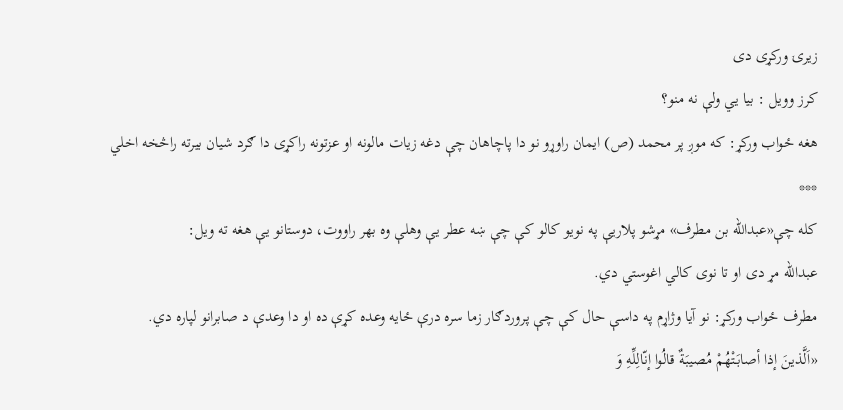زیرۍ ورکړی دی
کرز وویل : بیا يي ولې نه منو؟
هغه ځواب ورکړ: که موږ پر محمد (ص) ایمان راوړو نو دا پاچاهان چې دغه زیات مالونه او عزتونه راکړی دا ګرد شیان بیرته راڅخه اخلي
***
کله چې«عبداللّه بن مطرف» مړشو پلاریې په نویو کالو کې چې ښه عطر یې وهلې وه بهر راووت، دوستانو يې هغه ته ویل:
عبدالله مړ دی او تا نوی کالي اغوستي دي.
مطرف ځواب ورکړ: نو آیا وژاړم په داسې حال کې چې پروردګار زما سره درې ځایه وعده کړې ده او دا وعدې د صابرانو لپاره دي.
«اَلَّذینَ إذا أصابَتْهُمْ مُصیبَةٌ قالُوا إنّالِلِّهِ وَ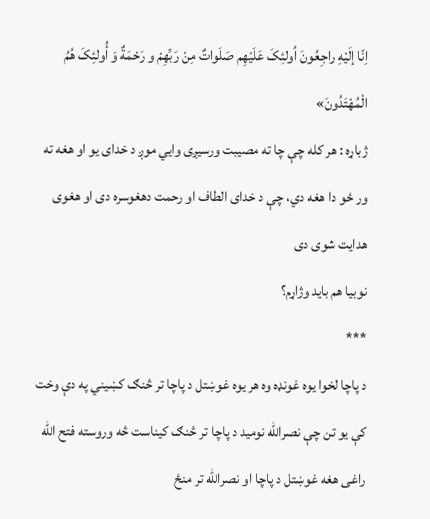اِنّا إلَیْهِ راجِعُونَ اُولئِکَ عَلَیْهِم صَلَواتٌ مِنْ رَبِّهِمْ و رَحْمَةٌ وَ أُولئِکَ هُمُ الْمُهْتَدُونَ»
ژباړه : هر کله چې چا ته مصیبت ورسیږی وایي موږ د خدای یو او هغه ته ور ځو دا هغه دي، چې د خدای الطاف او رحمت دهغوسره دی او هغوی هدایت شوی دی
نوبیا هم باید وژاړم؟
***
د پاچا لخوا یوه غونډه وه هر یوه غوښتل د پاچا تر څنګ کښیني په دې وخت کې یو تن چې نصرالله نومید د پاچا تر څنګ کیناست څه وروسته فتح الله راغی هغه غوښتل د پاچا او نصرالله تر منځ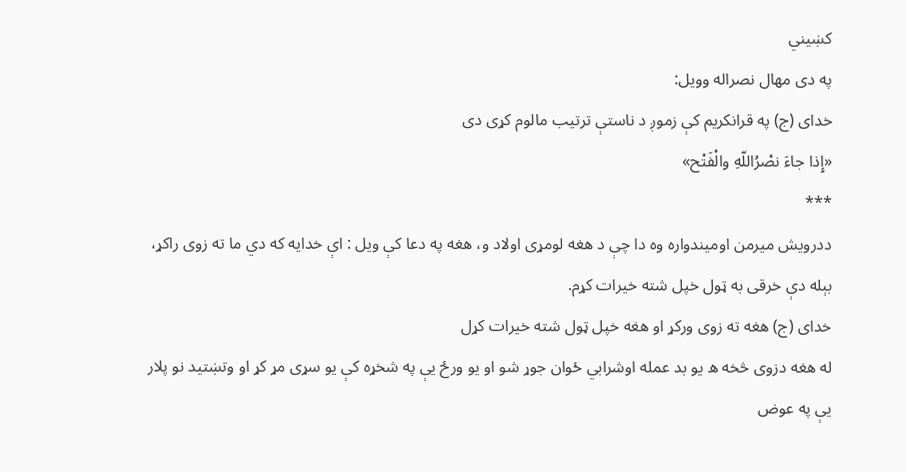کښیني
په دی مهال نصراله وویل:
خدای (ج) په قرانکریم کې زموږ د ناستې ترتیب مالوم کړی دی
«إِذا جاءَ نصْرُاللّهِ والْفَتْح»
***
ددرویش میرمن اومیندواره وه دا چې د هغه لومړی اولاد و، هغه په دعا کې ویل : اې خدایه که دي ما ته زوی راکړ، بېله دې خرقی به ټول خپل شته خیرات کړم.
خدای (ج) هغه ته زوی ورکړ او هغه خپل ټول شته خیرات کړل
له هغه دزوی څخه ه یو بد عمله اوشرابي ځوان جوړ شو او یو ورځ يې په شخړه کې یو سړی مړ کړ او وتښتید نو پلار یې په عوض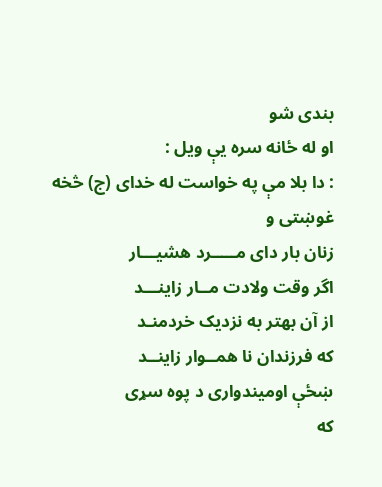بندی شو
او له ځانه سره یې ویل :
: دا بلا مې په خواست له خدای (ج) څخه غوښتی و
زنان بار دای مـــــرد هشیـــار
اگر وقت ولادت مــار زاینـــد
از آن بهتر به نزدیک خردمنـد
که فرزندان نا همــوار زاینــد
ښځې اومیندواری د پوه سړی
که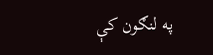په لنګون کې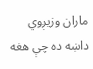ماران وزیږوي
داښه ده چې هغه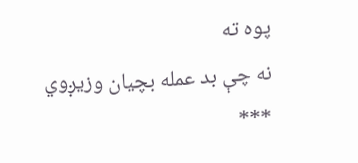پوه ته
نه چې بد عمله بچیان وزیږوي
***